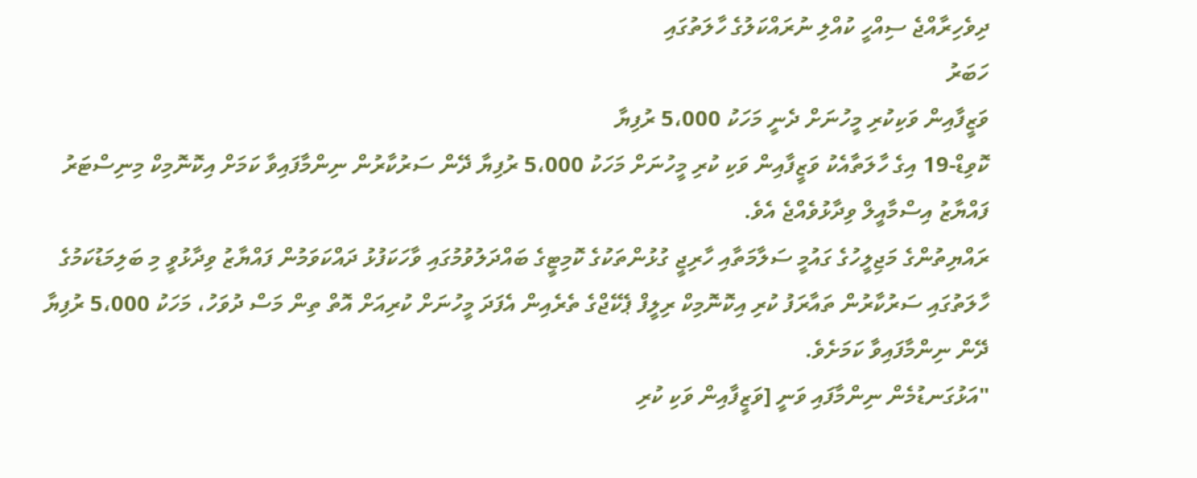ދިވެހިރާއްޖެ ސިއްހީ ކުއްލި ނުރައްކަލުގެ ހާލަތުގައި
ހަބަރު
ވަޒީފާއިން ވަކިކުރި މީހުނަށް ދެނީ މަހަކު 5،000 ރުފިޔާ
ކޮވިޑް-19 އިގެ ހާލަތާއެކު ވަޒީފާއިން ވަކި ކުރި މީހުނަށް މަހަކު 5،000 ރުފިޔާ ދޭން ސަރުކާރުން ނިންމާފައިވާ ކަމަށް އިކޮނޮމިކް މިނިސްޓަރު ފައްޔާޒު އިސްމާއީލް ވިދާޅުވެއްޖެ އެވެ.
ރައްޔިތުންގެ މަޖިލީހުގެ ގައުމީ ސަލާމަތާއި ހާރިޖީ ގުޅުންތަކުގެ ކޮމިޓީގެ ބައްދަލުވުމުގައި ވާހަކަފުޅު ދައްކަވަމުން ފައްޔާޒު ވިދާޅުވީ މި ބަލިމަޑުކަމުގެ ހާލަތުގައި ސަރުކާރުން ތައާރަފު ކުރި އިކޮނޮމިކް ރިލީފް ޕެކޭޖްގެ ތެރެއިން އެފަދަ މީހުނަށް ކުރިއަށް އޮތް ތިން މަސް ދުވަހު، މަހަކު 5،000 ރުފިޔާ ދޭން ނިންމާފައިވާ ކަމަށެވެ.
"އަޅުގަނޑުމެން ނިންމާފައި ވަނީ [ވަޒީފާއިން ވަކި ކުރި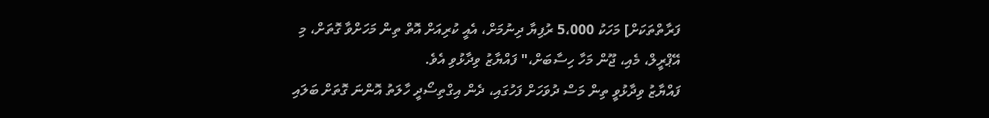ފަރާތްތަކަށް] މަހަކު 5،000 ރުފިޔާ ދިނުމަށް، އެއީ ކުރިއަށް އޮތް ތިން މަހަށްވާ ގޮތަށް، މި އޭޕްރީލް، މެއި، ޖޫން މަހާ ހިސާބަށް،" ފައްޔާޒު ވިދާޅުވި އެވެ.
ފައްޔާޒު ވިދާޅުވީ ތިން މަސް ދުވަހަށް ފަހުގައި، ދެން އިގްތިސޯދީ ހާލަތު އޮންނަ ގޮތަށް ބަލައި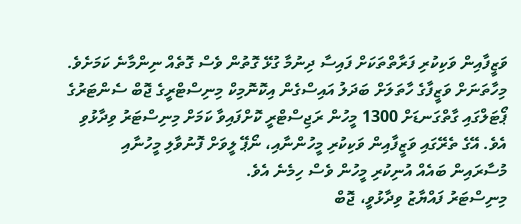ވަޒީފާއިން ވަކިކުރި ފަރާތްތަކަށް ފައިސާ ދިނުމާ ގުޅޭ ގޮތުން ވެސް ގޮތެއް ނިންމާނެ ކަމަށެވެ.
މިހާތަނަށް ވަޒީފާގެ ހާތަލަށް ބަދަލު އައިސްގެން އިކޮނޮމިކް މިނިސްޓްރީގެ ޖޮބް ސެންޓަރުގެ ޕޯޓަލްގައި ގާތްގަނޑަށް 1300 މީހުން ރަޖިސްޓްރީ ކޮށްފައިވާ ކަމަށް މިނިސްޓަރު ވިދާޅުވި އެވެ. އޭގެ ތެރޭގައި ވަޒީފާއިން ވަކިކުރި މީހުންނާއި، ނޯޕޭ ލީވަށް ފޮނުވާލި މީހުނާއި މުސާރައިން ބައެއް އުނިކުރި މީހުން ވެސް ހިމެނެ އެވެ.
މިނިސްޓަރު ފައްޔާޒު ވިދާޅުވީ، ޖޮބް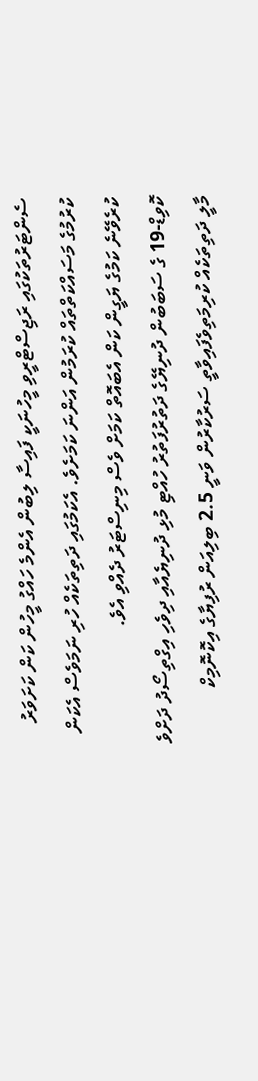ސެންޓަރުތަކުގައި ރަޖިސްޓްރީވި މީހުނަކީ ފައިސާ ލިބުން އެންމެ ހައްގު މީހުން ކަން ކަށަވަރު ކުރުމުގެ މަސައްކަތްތައް ކުރަމުން އަންނަ ކަމަށެވެ. އެކަމުގައި ދަތިތަކެއް ހުރި ނަމަވެސް އެކަން ކުރެވޭނެ ކަމުގެ ޔަގީން ކަން އެބައޮތް ކަމަށް ވެސް މިނިސްޓަރު ދެއްވި އެވެ.
ކޮވިޑް-19 ގެ ސަބަބުން ދުނިޔޭގެ ދަތުރުފަތުރު ހުއްޓި މުޅި ދުނިޔެއާއި ދިވެހި އިގްތިސޯދު ދަށްވެ މާލީ ދަތިތަކެއް ކުރިމަތިވެފައިވާތީ ސަރުކާރުން ވަނީ 2.5 ބިލިއަން ރުފިޔާގެ އިކޮނޮމިކް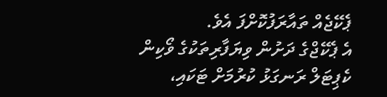ޕެކޭޖެއް ތައާރަފުކޮށްފަ އެވެ.
އެ ޕެކޭޖްގެ ދަށުން ވިޔަފާރިތަކުގެ ވޯކިން ކެޕިޓަލް ރަނގަޅު ކުރުމަށް ޓަކައި،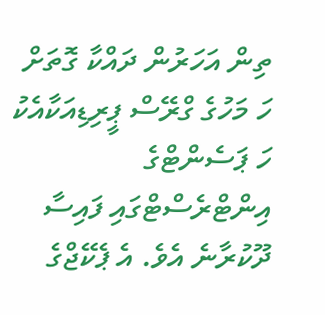ތިން އަހަރުން ދައްކާ ގޮތަށް ހަ މަހުގެ ގްރޭސް ޕީރިޑިއަކާއެކު ހަ ޕަސެންޓްގެ އިންޓްރެސްޓްގައި ފައިސާ ދޫކުރާނެ އެވެ. އެ ޕެކޭޖްގެ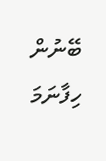ބޭނުން ހިފާނަމަ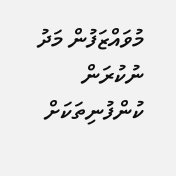މުވައްޒަފުން މަދު ނުކުރަން ކުންފުނިތަކަށް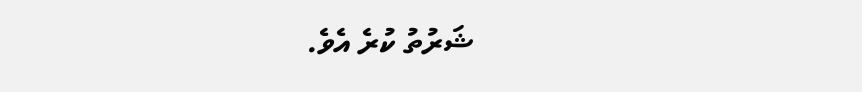ޝަރުތު ކުރެ އެވެ.